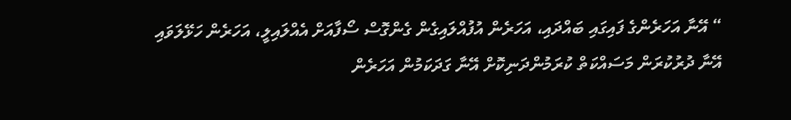“ އޭނާ އަހަރެންގެ ފައިގައި ބައްދައި، އަހަރެން އުފުއްލައިގެން ގެންގޮސް ސޯފާއަށް އެއްލައިލީ، އަހަރެން ހަޅޭލަވައި އޭނާ ދުރުކުރަން މަސައްކަތް ކުރަމުންދަނިކޮށް އޭނާ ގަދަކަމުން އަހަރެން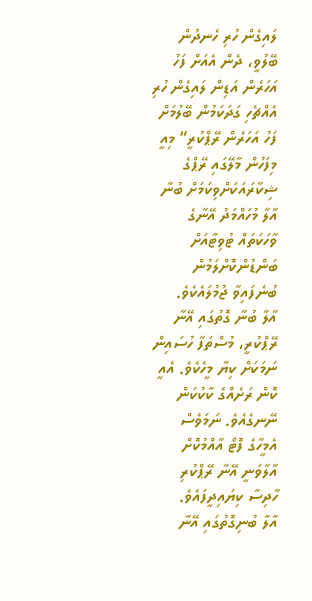ލައިގެން ހުރި ހެނދުން ބޭލުވީ، ދެން އެއަށް ފަހު އަހަރެން އަޑިން ލައިގެން ހުރި އެއްޗެހި ގަދަކަމުން ބޭލުމަށް ފަހު އަހަރެން ރޭޕްކުރީ“ މިއީ މިފަހުން މާލޭގައި ރޭޕްގެ ޝިކާރައަކަށްވިކަމަށް ބުނާ އާލާ މުހައްމަދު އޭނާގެ ވާހަކަތައް ޓުވިޓާއަށް ބަންޑުންކޮށްލަމުން ބުނެފައިވާ ޖުމުލައެކެވެ.
އާލާ ބުނާ ގޮތުގައި އޭނާ ރޭޕްކުރީ، މުސްތަފާ ހުސައިން ނަމަކަށް ކިޔާ މީހެކެވެ. އެއީ ކޮން ރަށެއްގެ ކާކުކަން ނޭނގެއެވެ. ނަމަވެސް އެމީހާގެ ފޮޓޯ އާއްމުކޮށް އާލާވަނީ އޭނާ ރޭޕްކުރި ހާދިސާ ކިޔައިދީފައެވެ.
އާލާ ބުނިގޮތުގައި އޭނާ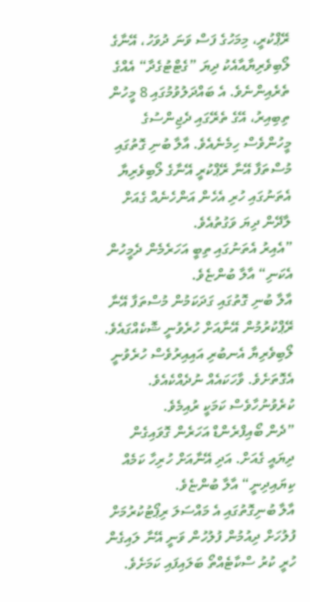ރޭޕްކުރީ، މިމަހުގެ ފަސް ވަނަ ދުވަހު، އޭނާގެ ލޯބިވެރިޔާއާއެކު ދިޔަ ”ގެޓްޓުގެދާ“ އެއްގެ ތެރެއިންނެވެ. އެ ބައްދަލުވުމުގައި 8 މީހުން ތިބިއިރު، އޭގެ ތެރޭގައި ދެޖިންސުގެ މީހުންވެސް ހިމެނެއެވެ. އާލާ ބުނި ގޮތުގައި މުސްތަފާ އޭނާ ރޭޕްކުރީ އޭނާގެ ލޯބިވެރިޔާ އެތަނުގައި ހުރި އެހެން އަންހެނެއް ގެއަށް ލާދޭން ދިޔަ ވަގުތުއެވެ.
”އެއިރު އެތަނުގައި ތިބީ އަހަރެމެން ދެމީހުން އެކަނި“ އާލާ ބުންޏެވެ.
އާލާ ބުނި ގޮތުގައި ގަދަކަމުން މުސްތަފާ އޭނާ ރޭޕްކުރުމުން އޭނާއަށް ހުރެވުނީ ޝޮކެއްގައެވެ. ލޯބިވެރިޔާ އެނބުރި އައިއިރުވެސް ހުރެވުނީ އެގޮތަށެވެ. ވާހަކައެއް ނުދެއްކެއެވެ. ކުރެވުނުހާވެސް ކަމަކީ ރުއިމެވެ.
”ދެން ބޯއިފްރެންޑް އަހަރެން ގޮވައިގެން ދިޔައީ ގެއަށް. އަދި އޭނާއަށް ހުރިހާ ކަމެއް ކިޔައިދިނީ“ އާލާ ބުންޏެވެ.
އާލާ ބުނިގޮތުގައި އެ މައްސަލަ ރިޕޯޓުކުރުމަށް ފުލުހަށް ދިއުމުން ފުލުހުން ވަނީ އޭނާ ލައިގެން ހުރީ ކުރު ސްކާޓެއްތޯ ބަލައިފައި ކަމަށެވެ.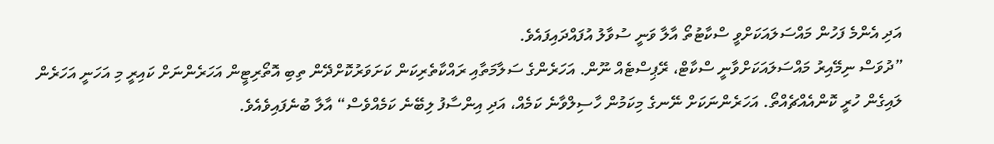އަދި އެންމެ ފަހުން މައްސަލައަކަށްވީ ސްކާޓުތޯ އާލާ ވަނީ ސުވާލު އުފައްދައިފައެވެ.
”ދުވަސް ނިމޭއިރު މައްސަލައަކަށްވާނީ ސްކާޓް، ރޭޕިސްޓެއް ނޫން. އަހަރެންގެ ސަލާމަތާއި ރައްކާތެރިކަން ކަށަވަރުކޮށްދޭން ތިބި އޮތޯރިޓީން އަހަރެންނަށް ކައިރީ މި އަހަނީ އަހަރެން ލައިގެން ހުރީ ކޮންއެއްޗެއްތޯ. އަހަރެންނަކަށް ނޭނގެ މިކަމުން ހާސިލްވާނެ ކަމެއް، އަދި އިންސާފު ލިބޭނެ ކަމެއްވެސް“ އާލާ ބުނެފައިވެއެވެ.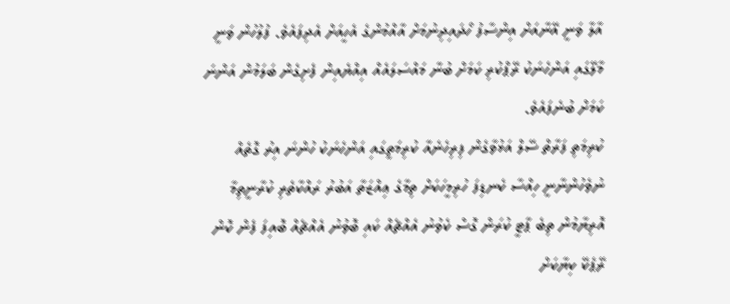އާލާ ވަނީ އޭނާއަށް އިންސާފު ހޯދައިދިނުމަށް އާއްމުންގެ އެހީއަށް އެދިފައެވެ. ފުލުހުން ވަނީ މާލޭގައި އަންހެނަކު ރޭޕްކުރި ކަމަށް ބުނާ މައްސަލައެއް އިއްޔެއިން ފެށިގެން ބަލަމުން އަންނަ ކަމަށް ބުނެފައެވެ.
ކުރިމަތި ފަރާތް ސޭލް އަޅުވާގެން ފިރިހެނެއާ ކުރިމަތީގައި އަންހެނަކު ހުންނަ އިރު ގޮތެއް ނުވެހުންނާނީ ހިއްސާ ކެނޑިފަ ހުރިމީހަކަށް ތިމާގެ ޢިއްޒަތާ އަބުރު ރައްކާތެރި ކުރާނީތިމާ އޮރިޔާމުން ތިބެ ޕާޓީ ކުރަން ގޮސް ކެވުނު އެއްޗެއް ކައި ބޮވުނު އެއްޗެއް ބޮއިފަ ފެން ކޮން ރޭޕެކޭ ކިޔާކަށް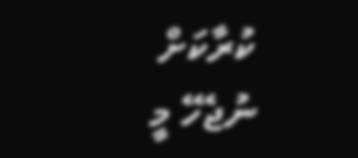ކުރާކަށް ނުޖެހޭ މީ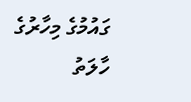ގައުމުގެ މިހާރުގެ ހާލަތު